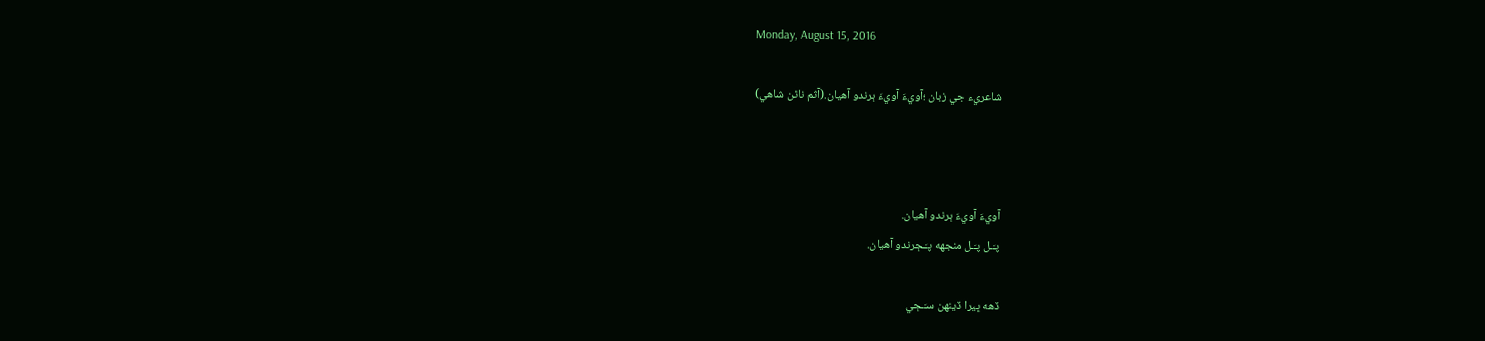Monday, August 15, 2016

شاعريء جي زبان ؛آويءَ آويءَ ٻرندو آهيان.(آثم ناٿن شاهي)



آويءَ آويءَ ٻرندو آهيان.
پـَـل پـَـل منجهه پـَـڄرندو آهيان.

ڏهه ڀيرا ڏينهن سـَـڄي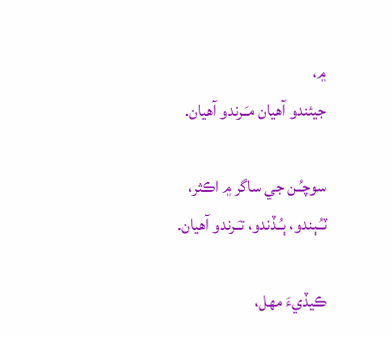۾،
جيئندو آهيان مـَـرندو آهيان.

سوچـُـن جي ساگر ۾ اڪثر،
ٽـُـٻندو، ٻـُـڏندو، تـَـرندو آهيان.

ڪيڏيءَ مهل،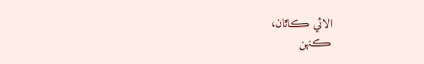الائي ڪاٿان،
ڪنهن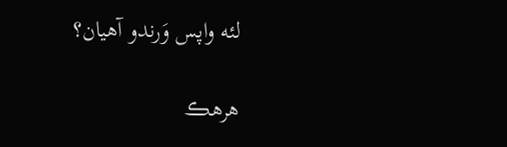لئه واپس وَرندو آهيان؟

هرهڪ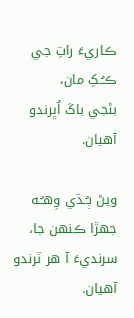ڪاريءَ راتِ جي ڪـُـکِ مان،
بڻجي باکَ اُڀرندو آهيان.

ويڻ ٻـُـڌي وِهـُـه جهڙا ڪنهن جا،
سرنديءَ آ هر ٽرندو آهيان.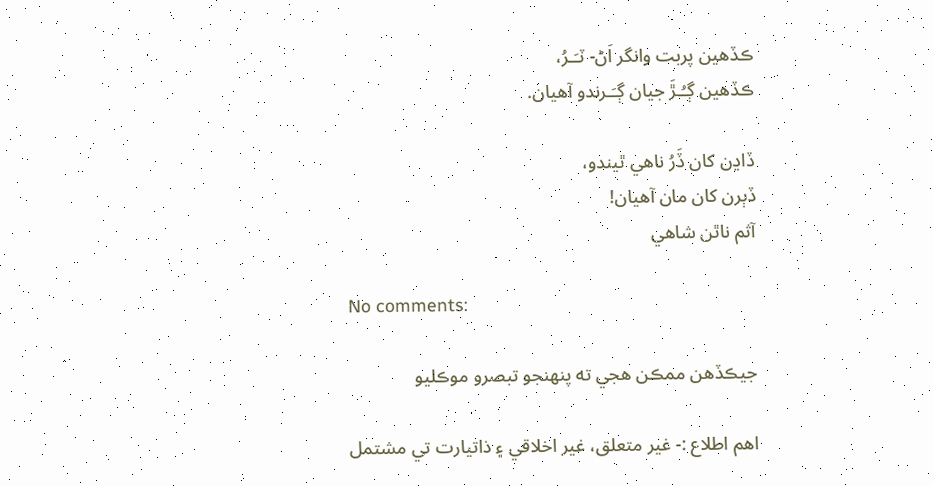ڪڏهين پربت وانگر اَڻ- ٽـَـرُ،
ڪڏهين ڳـُـڙَ جيان ڳـَـرندو آهيان.

ڏاڍن کان ڏَرُ ناهي ٿيندو،
ڏٻرن کان مان آهيان!
آثم ناٿن شاهي

No comments:

جيڪڏهن ممڪن هجي ته پنهنجو تبصرو موڪليو

اهم اطلاع :- غير متعلق، غير اخلاقي ۽ ذاتيارت تي مشتمل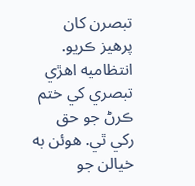تبصرن کان پرهيز ڪريو. انتظاميه اهڙي تبصري کي ختم ڪرڻ جو حق رکي ٿي. هوئن به خيالن جو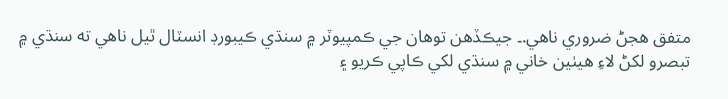متفق هجڻ ضروري ناهي.۔ جيڪڏهن توهان جي ڪمپيوٽر ۾ سنڌي ڪيبورڊ انسٽال ٿيل ناهي ته سنڌي ۾ تبصرو لکڻ لاءِ هيٺين خاني ۾ سنڌي لکي ڪاپي ڪريو ۽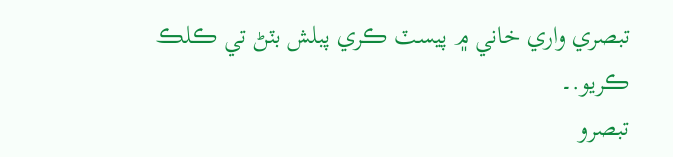تبصري واري خاني ۾ پيسٽ ڪري پبلش بٽڻ تي ڪلڪ ڪريو.۔
تبصرو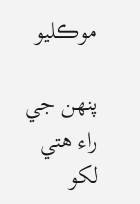موڪليو

پنهن جي راء هتي لکو